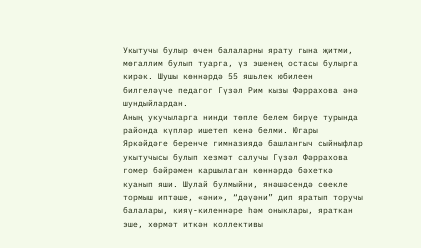Укытучы булыр өчен балаларны ярату гына җитми, мөгаллим булып туарга, үз эшенең остасы булырга кирәк. Шушы көннәрдә 55 яшьлек юбилеен билгеләүче педагог Гүзәл Рим кызы Фәррахова әнә шундыйлардан.
Аның укучыларга нинди төпле белем бирүе турында районда күпләр ишетеп кенә белми. Югары Яркәйдәге беренче гимназиядә башлангыч сыйныфлар укытучысы булып хезмәт салучы Гүзәл Фәррахова гомер бәйрәмен каршылаган көннәрдә бәхеткә куанып яши. Шулай булмыйни, янәшәсендә сөекле тормыш иптәше, «әни», “дәүәни” дип яратып торучы балалары, кияү-киленнәре һәм оныклары, яраткан эше, хөрмәт иткән коллективы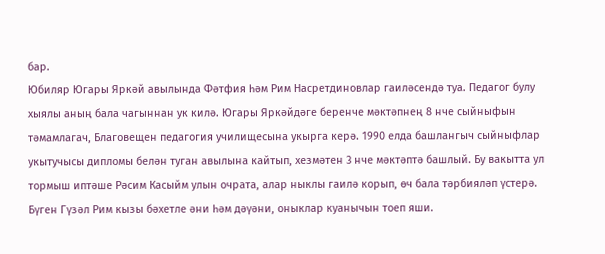бар.
Юбиляр Югары Яркәй авылында Фәтфия һәм Рим Насретдиновлар гаиләсендә туа. Педагог булу хыялы аның бала чагыннан ук килә. Югары Яркәйдәге беренче мәктәпнең 8 нче сыйныфын тәмамлагач, Благовещен педагогия училищесына укырга керә. 1990 елда башлангыч сыйныфлар укытучысы дипломы белән туган авылына кайтып, хезмәтен 3 нче мәктәптә башлый. Бу вакытта ул тормыш иптәше Рәсим Касыйм улын очрата, алар ныклы гаилә корып, өч бала тәрбияләп үстерә. Бүген Гүзәл Рим кызы бәхетле әни һәм дәүәни, оныклар куанычын тоеп яши.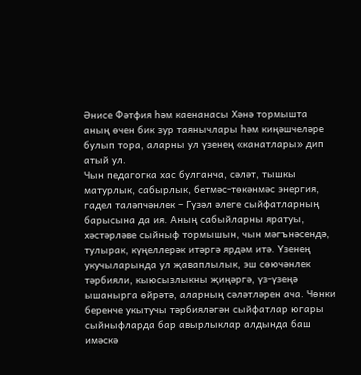Әнисе Фәтфия һәм каенанасы Хәнә тормышта аның өчен бик зур таянычлары һәм киңәшчеләре булып тора, аларны ул үзенең «канатлары» дип атый ул.
Чын педагогка хас булганча, сәләт, тышкы матурлык, сабырлык, бетмәс-төкәнмәс энергия, гадел таләпчәнлек – Гүзәл әлеге сыйфатларның барысына да ия. Аның сабыйларны яратуы, хәстәрләве сыйныф тормышын, чын мәгънәсендә, тулырак, күңеллерәк итәргә ярдәм итә. Үзенең укучыларында ул җаваплылык, эш сөючәнлек тәрбияли, кыюсызлыкны җиңәргә, үз-үзеңә ышанырга өйрәтә, аларның сәләтләрен ача. Чөнки беренче укытучы тәрбияләгән сыйфатлар югары сыйныфларда бар авырлыклар алдында баш имәскә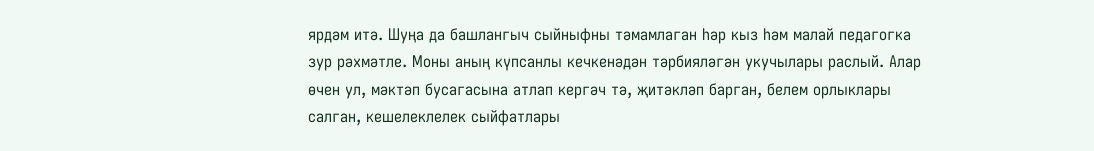ярдәм итә. Шуңа да башлангыч сыйныфны тәмамлаган һәр кыз һәм малай педагогка зур рәхмәтле. Моны аның күпсанлы кечкенәдән тәрбияләгән укучылары раслый. Алар өчен ул, мәктәп бусагасына атлап кергәч тә, җитәкләп барган, белем орлыклары салган, кешелеклелек сыйфатлары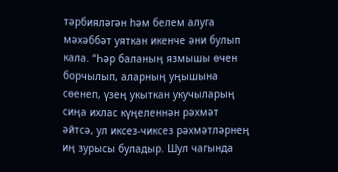тәрбияләгән һәм белем алуга мәхәббәт уяткан икенче әни булып кала. “Һәр баланың язмышы өчен борчылып, аларның уңышына сөенеп, үзең укыткан укучыларың сиңа ихлас күңеленнән рәхмәт әйтсә, ул иксез-чиксез рәхмәтләрнең иң зурысы буладыр. Шул чагында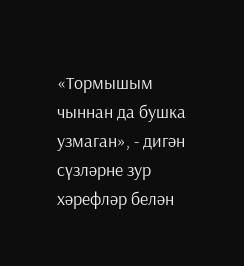«Тормышым чыннан да бушка узмаган», - дигән сүзләрне зур хәрефләр белән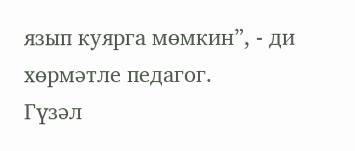язып куярга мөмкин”, - ди хөрмәтле педагог.
Гүзәл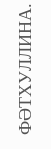ФӘТХУЛЛИНА.